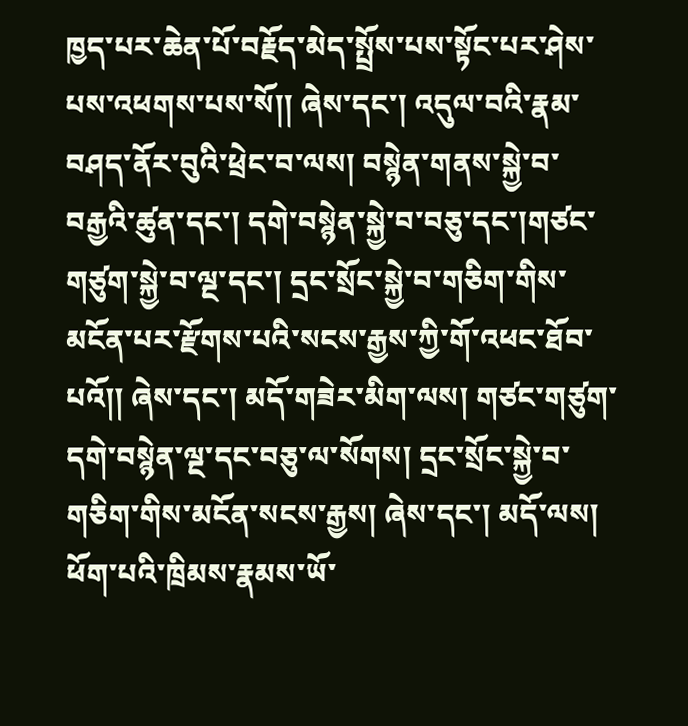ཁྱད་པར་ཆེན་པོ་བརྗོད་མེད་སྤྲོས་པས་སྟོང་པར་ཤེས་པས་འཕགས་པས་སོ།། ཞེས་དང་། འདུལ་བའི་རྣམ་བཤད་ནོར་བུའི་ཕྲེང་བ་ལས། བསྙེན་གནས་སྐྱེ་བ་བརྒྱའི་ཚུན་དང་། དགེ་བསྙེན་སྐྱེ་བ་བཅུ་དང་།གཙང་གཙུག་སྐྱེ་བ་ལྔ་དང་། དྲང་སྲོང་སྐྱེ་བ་གཅིག་གིས་མངོན་པར་རྫོགས་པའི་སངས་རྒྱས་ཀྱི་གོ་འཕང་ཐོབ་པའོ།། ཞེས་དང་། མདོ་གཟེར་མིག་ལས། གཙང་གཙུག་དགེ་བསྙེན་ལྔ་དང་བཅུ་ལ་སོགས། དྲང་སྲོང་སྐྱེ་བ་གཅིག་གིས་མངོན་སངས་རྒྱས། ཞེས་དང་། མདོ་ལས། ཕོག་པའི་ཁྲིམས་རྣམས་ཡོ་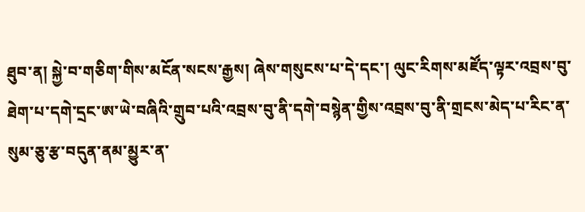ཐུབ་ན། སྐྱེ་བ་གཅིག་གིས་མངོན་སངས་རྒྱས། ཞེས་གསུངས་པ་དེ་དང་། ལུང་རིགས་མཛོད་ལྟར་འབྲས་བུ་ཐེག་པ་དགེ་དྲང་ཨ་ཡེ་བཞིའི་གྲུབ་པའི་འབྲས་བུ་ནི་དགེ་བསྙེན་གྱིས་འབྲས་བུ་ནི་གྲངས་མེད་པ་རིང་ན་སུམ་ཅུ་རྩ་བདུན་ནམ་མྱུར་ན་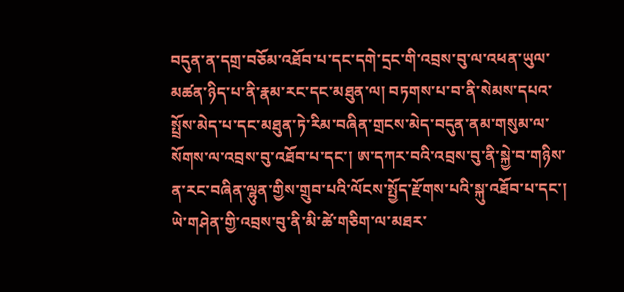བདུན་ན་དགྲ་བཅོམ་འཐོབ་པ་དང་དགེ་དྲང་གི་འབྲས་བུ་ལ་འཕན་ཡུལ་མཚན་ཉིད་པ་ནི་རྣམ་རང་དང་མཐུན་ལ། བཏགས་པ་བ་ནི་སེམས་དཔའ་སྤྲོས་མེད་པ་དང་མཐུན་ཏེ་རིམ་བཞིན་གྲངས་མེད་བདུན་ནམ་གསུམ་ལ་སོགས་ལ་འབྲས་བུ་འཐོབ་པ་དང་། ཨ་དཀར་བའི་འབྲས་བུ་ནི་སྐྱེ་བ་གཉིས་ན་རང་བཞིན་ལྷུན་གྱིས་གྲུབ་པའི་ལོངས་སྤྱོད་རྫོགས་པའི་སྐུ་འཐོབ་པ་དང་། ཡེ་གཤེན་གྱི་འབྲས་བུ་ནི་མི་ཚེ་གཅིག་ལ་མཐར་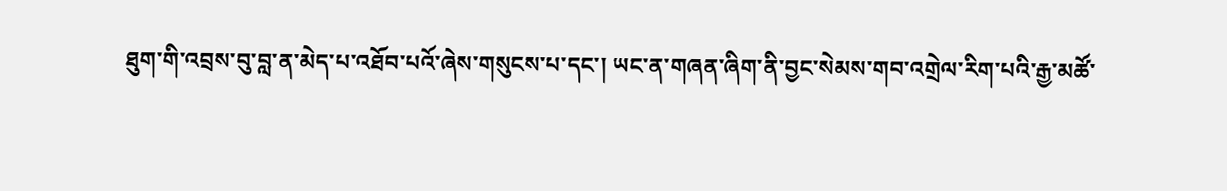ཐུག་གི་འབྲས་བུ་བླ་ན་མེད་པ་འཐོབ་པའོ་ཞེས་གསུངས་པ་དང་། ཡང་ན་གཞན་ཞིག་ནི་བྱང་སེམས་གབ་འགྲེལ་རིག་པའི་རྒྱ་མཚོ་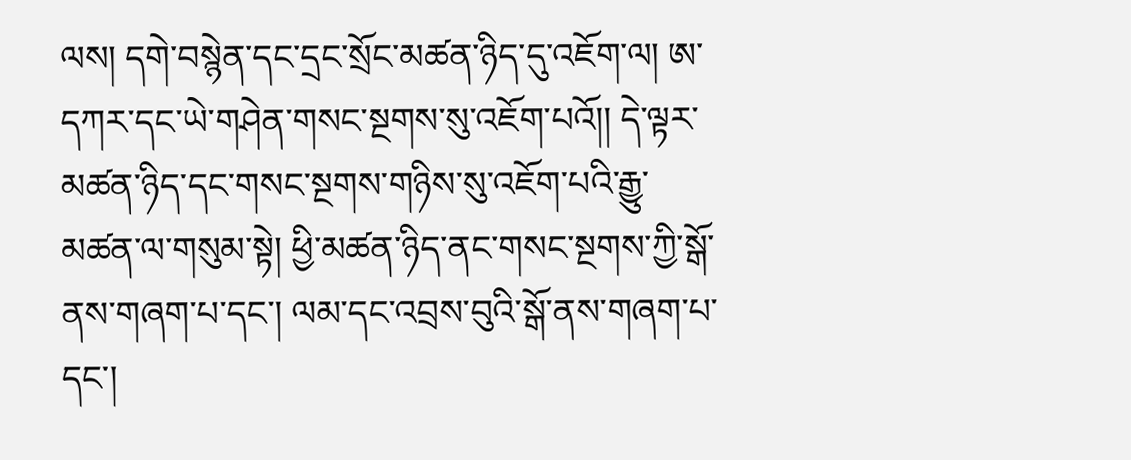ལས། དགེ་བསྙེན་དང་དྲང་སྲོང་མཚན་ཉིད་དུ་འཇོག་ལ། ཨ་དཀར་དང་ཡེ་གཤེན་གསང་སྔགས་སུ་འཇོག་པའོ།། དེ་ལྟར་མཚན་ཉིད་དང་གསང་སྔགས་གཉིས་སུ་འཇོག་པའི་རྒྱུ་མཚན་ལ་གསུམ་སྟེ། ཕྱི་མཚན་ཉིད་ནང་གསང་སྔགས་ཀྱི་སྒོ་ནས་གཞག་པ་དང་། ལམ་དང་འབྲས་བུའི་སྒོ་ནས་གཞག་པ་དང་།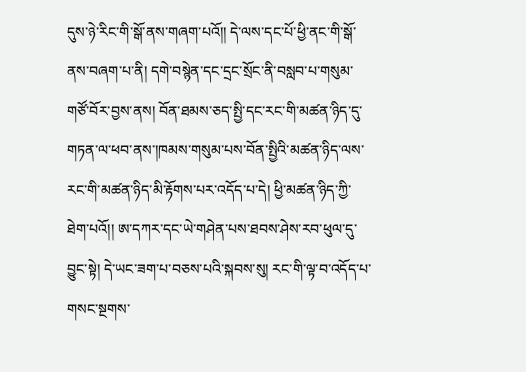དུས་ཉེ་རིང་གི་སྒོ་ནས་གཞག་པའོ།། དེ་ལས་དང་པོ་ཕྱི་ནང་གི་སྒོ་ནས་བཞག་པ་ནི། དགེ་བསྙེན་དང་དྲང་སྲོང་ནི་བསླབ་པ་གསུམ་གཙོ་བོར་བྱས་ནས། བོན་ཐམས་ཅད་སྤྱི་དང་རང་གི་མཚན་ཉིད་དུ་གཏན་ལ་ཕབ་ནས་།ཁམས་གསུམ་པས་བོན་སྤྱིའི་མཚན་ཉིད་ལས་རང་གི་མཚན་ཉིད་མི་རྟོགས་པར་འདོད་པ་དེ། ཕྱི་མཚན་ཉིད་ཀྱི་ཐེག་པའོ།། ཨ་དཀར་དང་ཡེ་གཤེན་པས་ཐབས་ཤེས་རབ་ཕུལ་དུ་བྱུང་སྟེ། དེ་ཡང་ཟག་པ་བཅས་པའི་སྐབས་སུ། རང་གི་ལྟ་བ་འདོད་པ་གསང་སྔགས་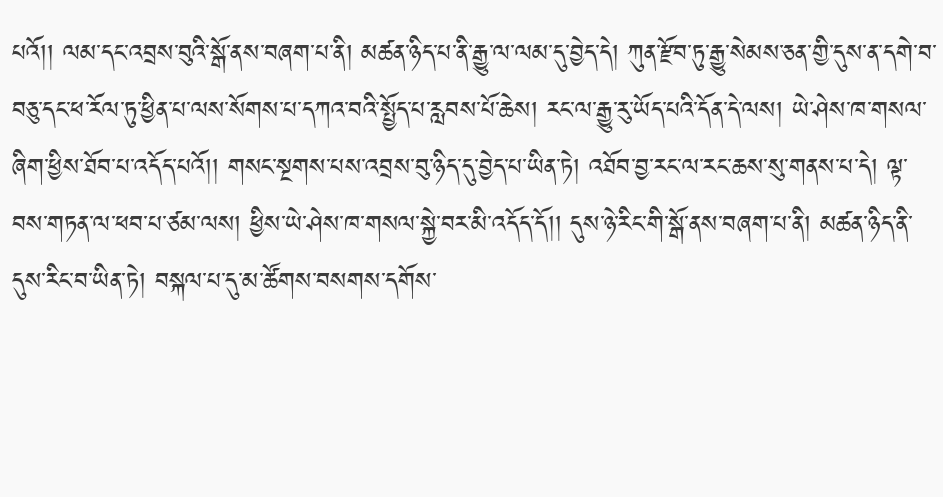པའོ།། ལམ་དང་འབྲས་བུའི་སྒོ་ནས་བཞག་པ་ནི། མཚན་ཉིད་པ་ནི་རྒྱུ་ལ་ལམ་དུ་བྱེད་དེ། ཀུན་རྫོབ་ཏུ་རྒྱུ་སེམས་ཅན་གྱི་དུས་ན་དགེ་བ་བཅུ་དང་ཕ་རོལ་ཏུ་ཕྱིན་པ་ལས་སོགས་པ་དཀའ་བའི་སྤྱོད་པ་རླབས་པོ་ཆེས། རང་ལ་རྒྱུ་རུ་ཡོད་པའི་དོན་དེ་ལས། ཡེ་ཤེས་ཁ་གསལ་ཞིག་ཕྱིས་ཐོབ་པ་འདོད་པའོ།། གསང་སྔགས་པས་འབྲས་བུ་ཉིད་དུ་བྱེད་པ་ཡིན་ཏེ། འཐོབ་བྱ་རང་ལ་རང་ཆས་སུ་གནས་པ་དེ། ལྟ་བས་གཏན་ལ་ཕབ་པ་ཙམ་ལས། ཕྱིས་ཡེ་ཤེས་ཁ་གསལ་སྐྱེ་བར་མི་འདོད་དོ།། དུས་ཉེ་རིང་གི་སྒོ་ནས་བཞག་པ་ནི། མཚན་ཉིད་ནི་དུས་རིང་བ་ཡིན་ཏེ། བསྐལ་པ་དུ་མ་ཚོགས་བསགས་དགོས་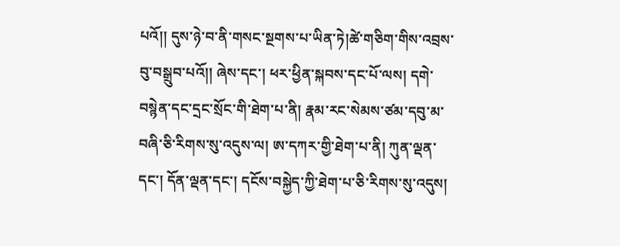པའོ།། དུས་ཉེ་བ་ནི་གསང་སྔགས་པ་ཡིན་ཏེ།ཚེ་གཅིག་གིས་འབྲས་བུ་བསྒྲུབ་པའོ།། ཞེས་དང་། ཕར་ཕྱིན་སྐབས་དང་པོ་ལས། དགེ་བསྙེན་དང་དྲང་སྲོང་གི་ཐེག་པ་ནི། རྣམ་རང་སེམས་ཙམ་དབུ་མ་བཞི་ཅི་རིགས་སུ་འདུས་ལ། ཨ་དཀར་གྱི་ཐེག་པ་ནི། ཀུན་ལྡན་དང་། དོན་ལྡན་དང་། དངོས་བསྐྱེད་ཀྱི་ཐེག་པ་ཅི་རིགས་སུ་འདུས།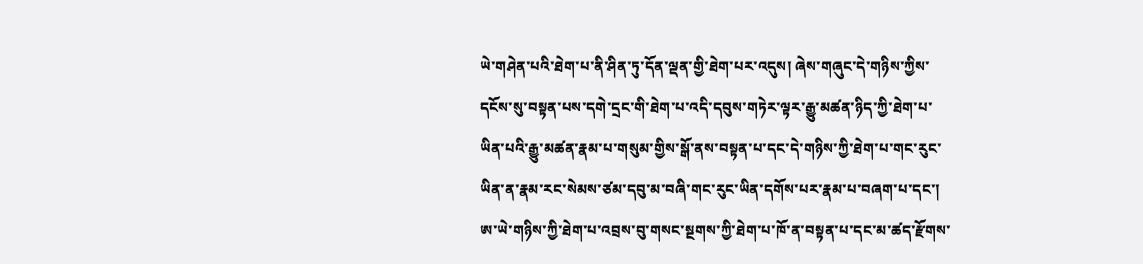ཡེ་གཤེན་པའི་ཐེག་པ་ནི་ཤིན་ཏུ་དོན་ལྡན་གྱི་ཐེག་པར་འདུས། ཞེས་གཞུང་དེ་གཉིས་ཀྱིས་དངོས་སུ་བསྟན་པས་དགེ་དྲང་གི་ཐེག་པ་འདི་དབུས་གཏེར་ལྟར་རྒྱུ་མཚན་ཉིད་ཀྱི་ཐེག་པ་ཡིན་པའི་རྒྱུ་མཚན་རྣམ་པ་གསུམ་གྱིས་སྒོ་ནས་བསྟན་པ་དང་དེ་གཉིས་ཀྱི་ཐེག་པ་གང་རུང་ཡིན་ན་རྣམ་རང་སེམས་ཙམ་དབུ་མ་བཞི་གང་རུང་ཡིན་དགོས་པར་རྣམ་པ་བཞག་པ་དང་། ཨ་ཡེ་གཉིས་ཀྱི་ཐེག་པ་འབྲས་བུ་གསང་སྔགས་ཀྱི་ཐེག་པ་ཁོ་ན་བསྟན་པ་དང་མ་ཚད་རྫོགས་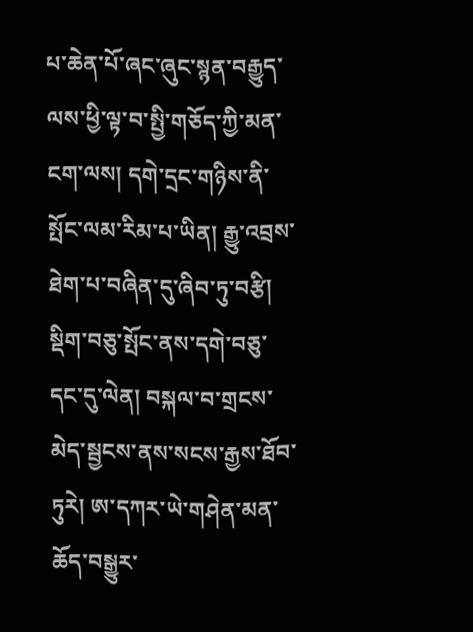པ་ཆེན་པོ་ཞང་ཞུང་སྙན་བརྒྱུད་ལས་ཕྱི་ལྟ་བ་སྤྱི་གཅོད་ཀྱི་མན་ངག་ལས། དགེ་དྲང་གཉིས་ནི་སྤོང་ལམ་རིམ་པ་ཡིན། རྒྱུ་འབྲས་ཐེག་པ་བཞིན་དུ་ཞིབ་ཏུ་བརྩི། སྡིག་བཅུ་སྤོང་ནས་དགེ་བཅུ་དང་དུ་ལེན། བསྐལ་བ་གྲངས་མེད་སྦྱངས་ནས་སངས་རྒྱས་ཐོབ་ཏུརེ། ཨ་དཀར་ཡེ་གཤེན་མན་ཆོད་བསྒྱུར་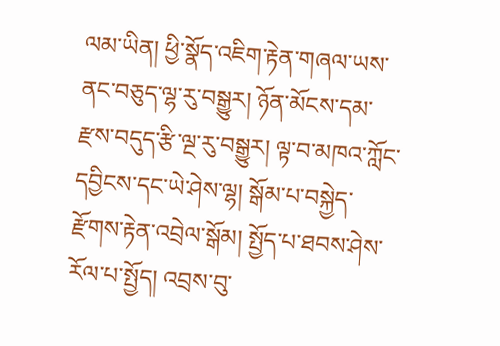ལམ་ཡིན། ཕྱི་སྣོད་འཇིག་རྟེན་གཞལ་ཡས་ནང་བཅུད་ལྷ་རུ་བསྒྱུར། ཉོན་མོངས་དམ་རྫས་བདུད་རྩི་ལྔ་རུ་བསྒྱུར། ལྟ་བ་མཁའ་ཀློང་དབྱིངས་དང་ཡེ་ཤེས་ལྷ། སྒོམ་པ་བསྐྱེད་རྫོགས་རྟེན་འབྲེལ་སྒོམ། སྤྱོད་པ་ཐབས་ཤེས་རོལ་པ་སྤྱོད། འབྲས་བུ་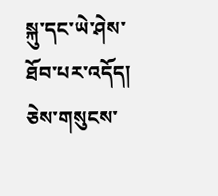སྐུ་དང་ཡེ་ཤེས་ཐོབ་པར་འདོད། ཅེས་གསུངས་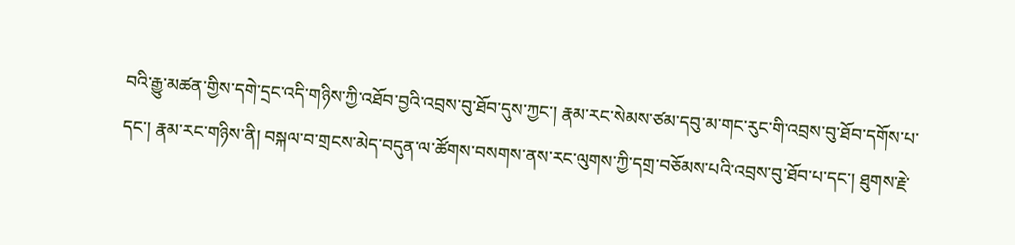བའི་རྒྱུ་མཚན་གྱིས་དགེ་དྲང་འདི་གཉིས་ཀྱི་འཐོབ་བྱའི་འབྲས་བུ་ཐོབ་དུས་ཀྱང་། རྣམ་རང་སེམས་ཙམ་དབུ་མ་གང་རུང་གི་འབྲས་བུ་ཐོབ་དགོས་པ་དང་། རྣམ་རང་གཉིས་ནི། བསྐལ་བ་གྲངས་མེད་བདུན་ལ་ཚོགས་བསགས་ནས་རང་ལུགས་ཀྱི་དགྲ་བཅོམས་པའི་འབྲས་བུ་ཐོབ་པ་དང་། ཐུགས་རྗེ་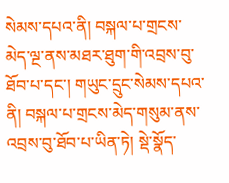སེམས་དཔའ་ནི། བསྐལ་པ་གྲངས་མེད་ལྔ་ནས་མཐར་ཐུག་གི་འབྲས་བུ་ཐོབ་པ་དང་། གཡུང་དྲུང་སེམས་དཔའ་ནི། བསྐལ་པ་གྲངས་མེད་གསུམ་ནས་འབྲས་བུ་ཐོབ་པ་ཡིན་ཏེ། སྡེ་སྣོད་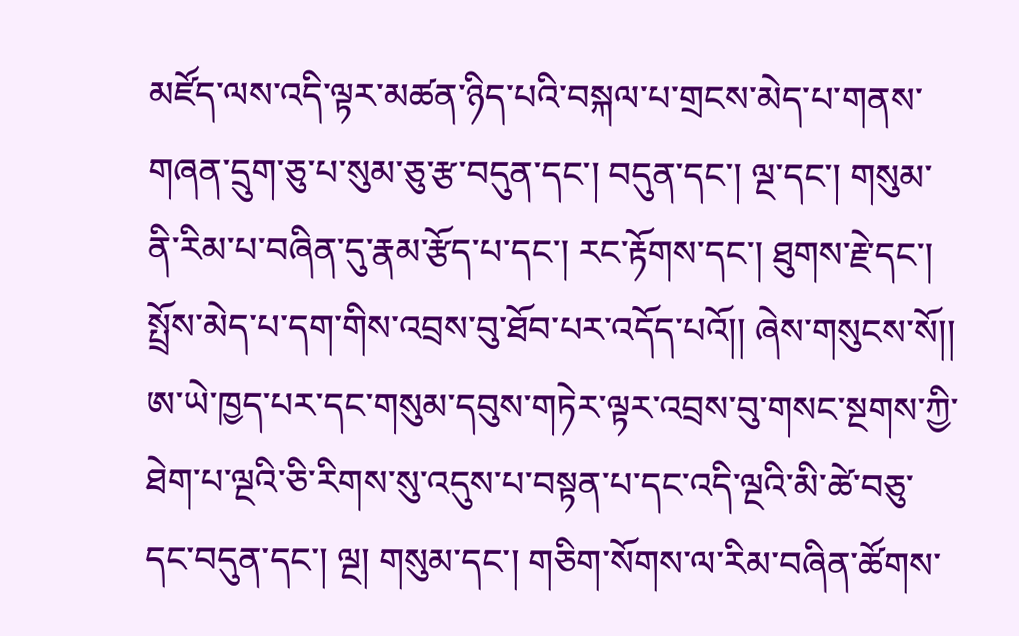མཛོད་ལས་འདི་ལྟར་མཚན་ཉིད་པའི་བསྐལ་པ་གྲངས་མེད་པ་གནས་གཞན་དྲུག་ཅུ་པ་སུམ་ཅུ་རྩ་བདུན་དང་། བདུན་དང་། ལྔ་དང་། གསུམ་ནི་རིམ་པ་བཞིན་དུ་རྣམ་རྩོད་པ་དང་། རང་རྟོགས་དང་། ཐུགས་རྗེ་དང་། སྤྲོས་མེད་པ་དག་གིས་འབྲས་བུ་ཐོབ་པར་འདོད་པའོ།། ཞེས་གསུངས་སོ།། ཨ་ཡེ་ཁྱད་པར་དང་གསུམ་དབུས་གཏེར་ལྟར་འབྲས་བུ་གསང་སྔགས་ཀྱི་ཐེག་པ་ལྔའི་ཅི་རིགས་སུ་འདུས་པ་བསྟན་པ་དང་འདི་ལྔའི་མི་ཚེ་བཅུ་དང་བདུན་དང་། ལྔ། གསུམ་དང་། གཅིག་སོགས་ལ་རིམ་བཞིན་ཚོགས་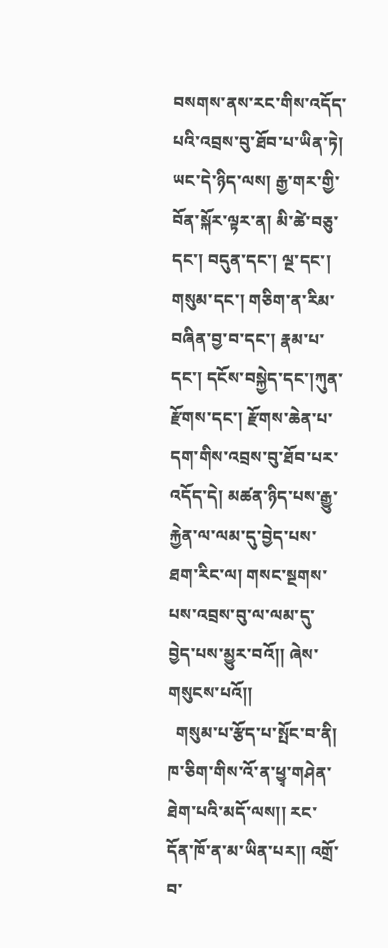བསགས་ནས་རང་གིས་འདོད་པའི་འབྲས་བུ་ཐོབ་པ་ཡིན་ཏེ། ཡང་དེ་ཉིད་ལས། རྒྱ་གར་གྱི་བོན་སྐོར་ལྟར་ན། མི་ཚེ་བཅུ་དང་། བདུན་དང་། ལྔ་དང་། གསུམ་དང་། གཅིག་ན་རིམ་བཞིན་བྱ་བ་དང་། རྣམ་པ་དང་། དངོས་བསྐྱེད་དང་།ཀུན་རྫོགས་དང་། རྫོགས་ཆེན་པ་དག་གིས་འབྲས་བུ་ཐོབ་པར་འདོད་དེ། མཚན་ཉིད་པས་རྒྱུ་རྐྱེན་ལ་ལམ་དུ་བྱེད་པས་ཐག་རིང་ལ། གསང་སྔགས་པས་འབྲས་བུ་ལ་ལམ་དུ་བྱེད་པས་མྱུར་བའོ།། ཞེས་གསུངས་པའོ།།
  གསུམ་པ་རྩོད་པ་སྤོང་བ་ནི། ཁ་ཅིག་གིས་འོ་ན་ཕྱྭ་གཤེན་ཐེག་པའི་མདོ་ལས།། རང་དོན་ཁོ་ན་མ་ཡིན་པར།། འགྲོ་བ་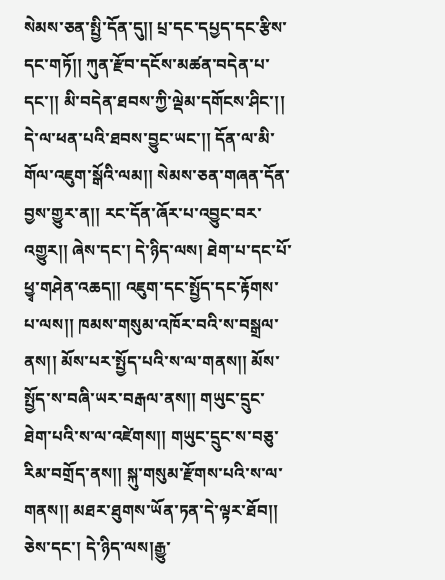སེམས་ཅན་སྤྱི་དོན་དུ།། པྲ་དང་དཔྱད་དང་རྩིས་དང་གཏོ།། ཀུན་རྫོབ་དངོས་མཚན་བདེན་པ་དང་།། མི་བདེན་ཐབས་ཀྱི་ལྡེམ་དགོངས་ཤིང་།། དེ་ལ་ཕན་པའི་ཐབས་བྱུང་ཡང་།། དོན་ལ་མི་གོལ་འཇུག་སྒོའི་ལམ།། སེམས་ཅན་གཞན་དོན་བྱས་གྱུར་ན།། རང་དོན་ཞོར་པ་འབྱུང་བར་འགྱུར།། ཞེས་དང་། དེ་ཉིད་ལས། ཐེག་པ་དང་པོ་ཕྱྭ་གཤེན་འཆད།། འཇུག་དང་སྤྱོད་དང་རྟོགས་པ་ལས།། ཁམས་གསུམ་འཁོར་བའི་ས་བསྒྲལ་ནས།། མོས་པར་སྤྱོད་པའི་ས་ལ་གནས།། མོས་སྤྱོད་ས་བཞི་ཡར་བརྒལ་ནས།། གཡུང་དྲུང་ཐེག་པའི་ས་ལ་འཛེགས།། གཡུང་དྲུང་ས་བཅུ་རིམ་བགྲོད་ནས།། སྐུ་གསུམ་རྫོགས་པའི་ས་ལ་གནས།། མཐར་ཐུགས་ཡོན་ཏན་དེ་ལྟར་ཐོབ།། ཅེས་དང་། དེ་ཉིད་ལས།རྒྱུ་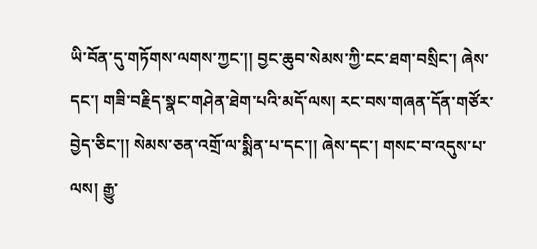ཡི་བོན་དུ་གཏོགས་ལགས་ཀྱང་།། བྱང་ཆུབ་སེམས་ཀྱི་ངང་ཐག་བསྲིང་། ཞེས་དང་། གཟི་བརྗིད་སྣང་གཤེན་ཐེག་པའི་མདོ་ལས། རང་བས་གཞན་དོན་གཙོར་བྱེད་ཅིང་།། སེམས་ཅན་འགྲོ་ལ་སྨིན་པ་དང་།། ཞེས་དང་། གསང་བ་འདུས་པ་ལས། རྒྱུ་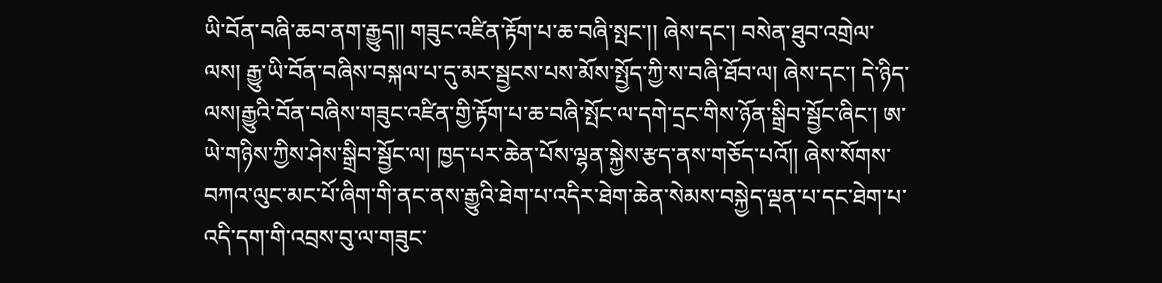ཡི་བོན་བཞི་ཆབ་ནག་རྒྱུད།། གཟུང་འཛིན་རྟོག་པ་ཆ་བཞི་སྤང་།། ཞེས་དང་། བསེན་ཐུབ་འགྲེལ་ལས། རྒྱུ་ཡི་བོན་བཞིས་བསྐལ་པ་དུ་མར་སྦྱངས་པས་མོས་སྤྱོད་ཀྱི་ས་བཞི་ཐོབ་ལ། ཞེས་དང་། དེ་ཉིད་ལས།རྒྱུའི་བོན་བཞིས་གཟུང་འཛིན་གྱི་རྟོག་པ་ཆ་བཞི་སྤོང་ལ་དགེ་དྲང་གིས་ཉོན་སྒྲིབ་སྦྱོང་ཞིང་། ཨ་ཡེ་གཉིས་ཀྱིས་ཤེས་སྒྲིབ་སྦྱོང་ལ། ཁྱད་པར་ཆེན་པོས་ལྷན་སྐྱེས་རྩད་ནས་གཅོད་པའོ།། ཞེས་སོགས་བཀའ་ལུང་མང་པོ་ཞིག་གི་ནང་ནས་རྒྱུའི་ཐེག་པ་འདིར་ཐེག་ཆེན་སེམས་བསྐྱེད་ལྡན་པ་དང་ཐེག་པ་འདི་དག་གི་འབྲས་བུ་ལ་གཟུང་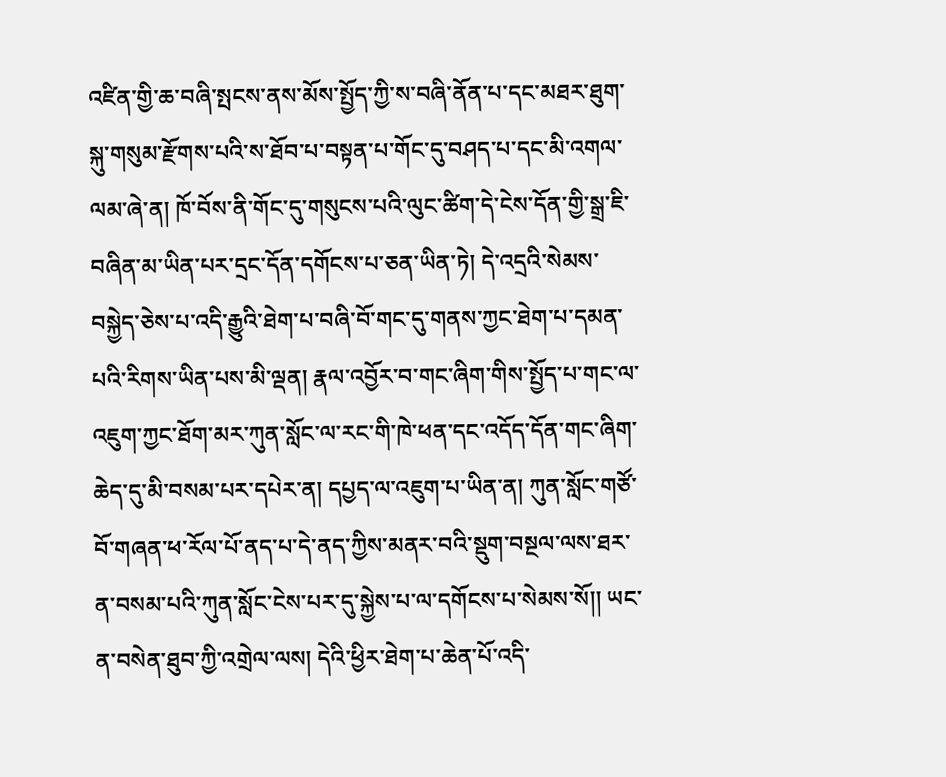འཛིན་གྱི་ཆ་བཞི་སྤངས་ནས་མོས་སྤྱོད་ཀྱི་ས་བཞི་ནོན་པ་དང་མཐར་ཐུག་སྐུ་གསུམ་རྫོགས་པའི་ས་ཐོབ་པ་བསྟན་པ་གོང་དུ་བཤད་པ་དང་མི་འགལ་ལམ་ཞེ་ན། ཁོ་བོས་ནི་གོང་དུ་གསུངས་པའི་ལུང་ཚིག་དེ་ངེས་དོན་གྱི་སྒྲ་ཇི་བཞིན་མ་ཡིན་པར་དྲང་དོན་དགོངས་པ་ཅན་ཡིན་ཏེ། དེ་འདྲའི་སེམས་བསྐྱེད་ཅེས་པ་འདི་རྒྱུའི་ཐེག་པ་བཞི་བོ་གང་དུ་གནས་ཀྱང་ཐེག་པ་དམན་པའི་རིགས་ཡིན་པས་མི་ལྡན། རྣལ་འབྱོར་བ་གང་ཞིག་གིས་སྤྱོད་པ་གང་ལ་འཇུག་ཀྱང་ཐོག་མར་ཀུན་སློང་ལ་རང་གི་ཁེ་ཕན་དང་འདོད་དོན་གང་ཞིག་ཆེད་དུ་མི་བསམ་པར་དཔེར་ན། དཔྱད་ལ་འཇུག་པ་ཡིན་ན། ཀུན་སློང་གཙོ་བོ་གཞན་ཕ་རོལ་པོ་ནད་པ་དེ་ནད་ཀྱིས་མནར་བའི་སྡུག་བསྔལ་ལས་ཐར་ན་བསམ་པའི་ཀུན་སློང་ངེས་པར་དུ་སྐྱེས་པ་ལ་དགོངས་པ་སེམས་སོ།། ཡང་ན་བསེན་ཐུབ་ཀྱི་འགྲེལ་ལས། དེའི་ཕྱིར་ཐེག་པ་ཆེན་པོ་འདི་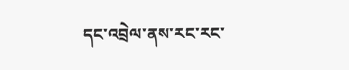དང་འབྲེལ་ནས་རང་རང་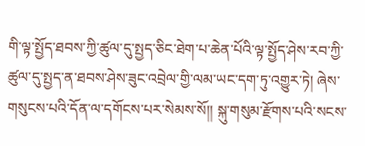གི་ལྟ་སྤྱོད་ཐབས་ཀྱི་ཚུལ་དུ་སྤྱད་ཅིང་ཐེག་པ་ཆེན་པོའི་ལྟ་སྤྱོད་ཤེས་རབ་ཀྱི་ཚུལ་དུ་སྤྱད་ན་ཐབས་ཤེས་ཟུང་འབྲེལ་གྱི་ལམ་ཡང་དག་ཏུ་འགྱུར་ཏེ། ཞེས་གསུངས་པའི་དོན་ལ་དགོངས་པར་སེམས་སོ།། སྐུ་གསུམ་རྫོགས་པའི་སངས་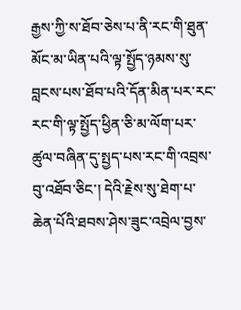རྒྱས་ཀྱི་ས་ཐོབ་ཅེས་པ་ནི་རང་གི་ཐུན་མོང་མ་ཡིན་པའི་ལྟ་སྤྱོད་ཉམས་སུ་བླངས་པས་ཐོབ་པའི་དོན་མིན་པར་རང་རང་གི་ལྟ་སྤྱོད་ཕྱིན་ཅི་མ་ལོག་པར་ཚུལ་བཞིན་དུ་སྤྱད་པས་རང་གི་འབྲས་བུ་འཐོབ་ཅིང་། དེའི་རྗེས་སུ་ཐེག་པ་ཆེན་པོའི་ཐབས་ཤེས་ཟུང་འབྲེལ་བྱས་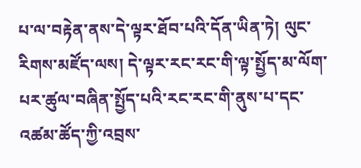པ་ལ་བརྟེན་ནས་དེ་ལྟར་ཐོབ་པའི་དོན་ཡིན་ཏེ། ལུང་རིགས་མཛོད་ལས། དེ་ལྟར་རང་རང་གི་ལྟ་སྤྱོད་མ་ལོག་པར་ཚུལ་བཞིན་སྤྱོད་པའི་རང་རང་གི་ནུས་པ་དང་འཚམ་ཚོད་ཀྱི་འབྲས་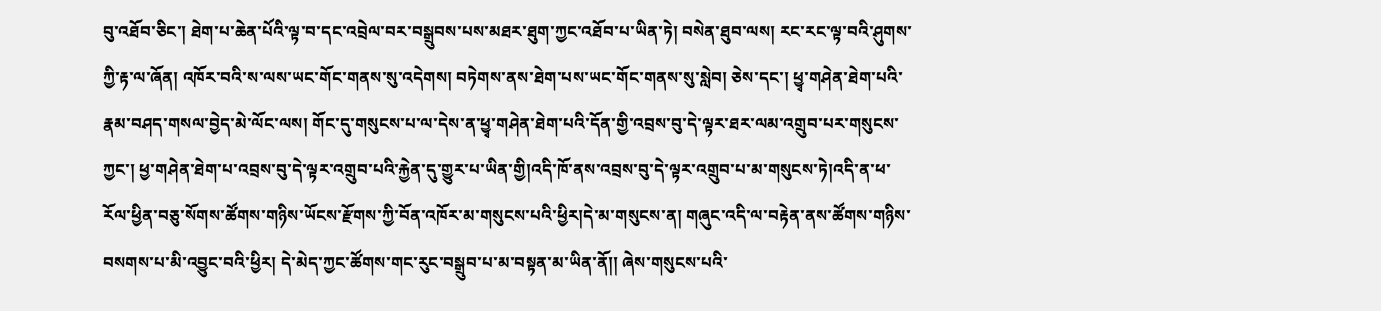བུ་འཐོབ་ཅིང་། ཐེག་པ་ཆེན་པོའི་ལྟ་བ་དང་འབྲེལ་བར་བསྒྲུབས་པས་མཐར་ཐུག་ཀྱང་འཐོབ་པ་ཡིན་ཏེ། བསེན་ཐུབ་ལས། རང་རང་ལྟ་བའི་ཤུགས་ཀྱི་རྟ་ལ་ཞོན། འཁོར་བའི་ས་ལས་ཡང་གོང་གནས་སུ་འདེགས། བཏེགས་ནས་ཐེག་པས་ཡང་གོང་གནས་སུ་སླེབ། ཅེས་དང་། ཕྱྭ་གཤེན་ཐེག་པའི་རྣམ་བཤད་གསལ་བྱེད་མེ་ལོང་ལས། གོང་དུ་གསུངས་པ་ལ་དེས་ན་ཕྱྭ་གཤེན་ཐེག་པའི་དོན་གྱི་འབྲས་བུ་དེ་ལྟར་ཐར་ལམ་འགྲུབ་པར་གསུངས་ཀྱང་། ཕྱ་གཤེན་ཐེག་པ་འབྲས་བུ་དེ་ལྟར་འགྲུབ་པའི་རྐྱེན་དུ་གྱུར་པ་ཡིན་གྱི།འདི་ཁོ་ནས་འབྲས་བུ་དེ་ལྟར་འགྲུབ་པ་མ་གསུངས་ཏེ།འདི་ན་ཕ་རོལ་ཕྱིན་བཅུ་སོགས་ཚོགས་གཉིས་ཡོངས་རྫོགས་ཀྱི་བོན་འཁོར་མ་གསུངས་པའི་ཕྱིར།དེ་མ་གསུངས་ན། གཞུང་འདི་ལ་བརྟེན་ནས་ཚོགས་གཉིས་བསགས་པ་མི་འབྱུང་བའི་ཕྱིར། དེ་མེད་ཀྱང་ཚོགས་གང་རུང་བསྒྲུབ་པ་མ་བསྟན་མ་ཡིན་ནོ།། ཞེས་གསུངས་པའི་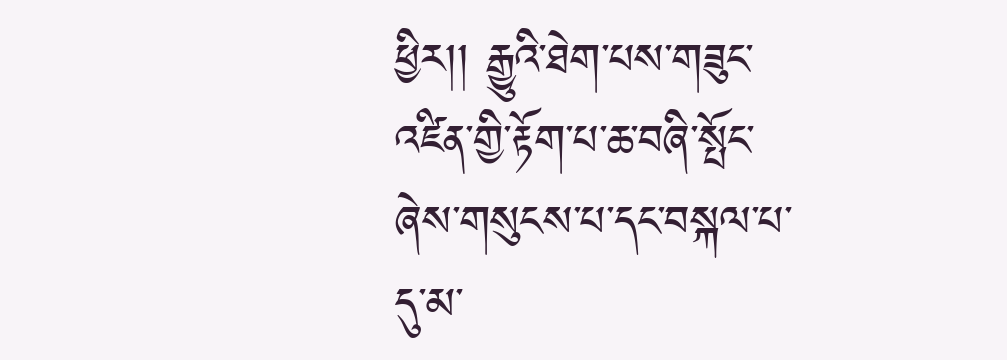ཕྱིར།། རྒྱུའི་ཐེག་པས་གཟུང་འཛིན་གྱི་རྟོག་པ་ཆ་བཞི་སྤོང་ཞེས་གསུངས་པ་དང་བསྐལ་པ་དུ་མ་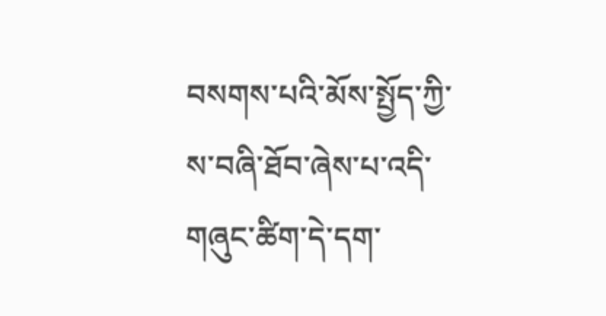བསགས་པའི་མོས་སྤྱོད་ཀྱི་ས་བཞི་ཐོབ་ཞེས་པ་འདི་གཞུང་ཚིག་དེ་དག་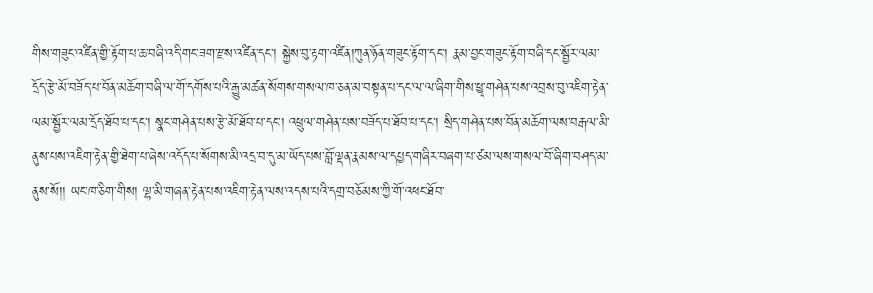གིས་གཟུང་འཛིན་གྱི་རྟོག་པ་ཆ་བཞི་འདི་གང་ཟག་རྫས་འཛིན་དང་། སྐྱེས་བུ་རྟག་འཛིན།ཀུན་ཉོན་གཟུང་རྟོག་དང་། རྣམ་བྱང་གཟུང་རྟོག་བཞི་དང་སྦྱོར་ལམ་དྲོད་རྩེ་མོ་བཟོད་པ་བོན་མཆོག་བཞི་ལ་གོ་དགོས་པའི་རྒྱུ་མཚན་སོགས་གསལ་ཁ་ཅན་མ་བསྟན་པ་དང་ལ་ལ་ཞིག་གིས་ཕྱྭ་གཤེན་པས་འབྲས་བུ་འཇིག་རྟེན་ལམ་སྦྱོར་ལམ་དྲོད་ཐོབ་པ་དང་། སྣང་གཤེན་པས་རྩེ་མོ་ཐོབ་པ་དང་། འཕྲུལ་གཤེན་པས་བཟོད་པ་ཐོབ་པ་དང་། སྲིད་གཤེན་པས་བོན་མཆོག་ལས་བརྒལ་མི་ནུས་པས་འཇིག་རྟེན་གྱི་ཐེག་པ་ཞེས་འདོད་པ་སོགས་མི་འདྲ་བ་དུ་མ་ཡོད་པས་བློ་ལྡན་རྣམས་ལ་དཔྱད་གཞིར་བཞག་པ་ཙམ་ལས་གསལ་བོ་ཞིག་བཤད་མ་ནུས་སོ།། ཡང་ཁ་ཅིག་གིས། ལྷ་མི་གཞན་རྟེན་པས་འཇིག་རྟེན་ལས་འདས་པའི་དགྲ་བཅོམས་ཀྱི་གོ་འཕང་ཐོབ་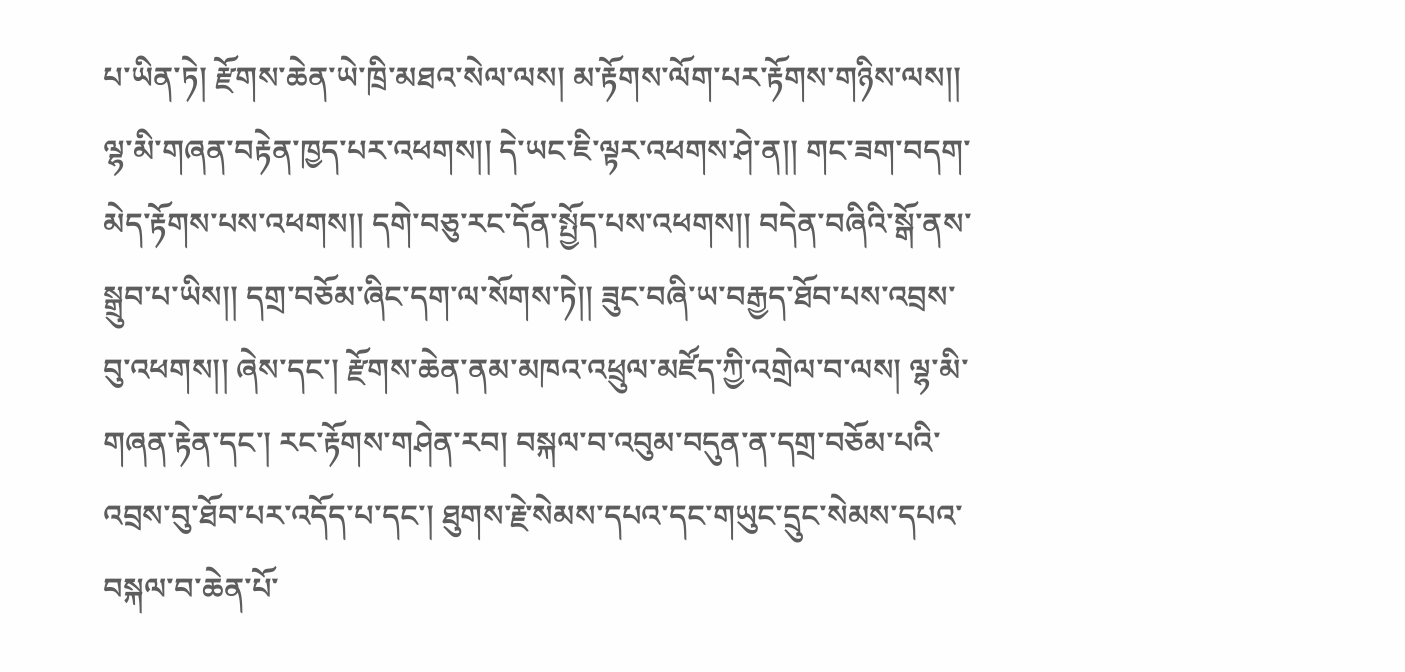པ་ཡིན་ཏེ། རྫོགས་ཆེན་ཡེ་ཁྲི་མཐའ་སེལ་ལས། མ་རྟོགས་ལོག་པར་རྟོགས་གཉིས་ལས།། ལྷ་མི་གཞན་བརྟེན་ཁྱད་པར་འཕགས།། དེ་ཡང་ཇི་ལྟར་འཕགས་ཤེ་ན།། གང་ཟག་བདག་མེད་རྟོགས་པས་འཕགས།། དགེ་བཅུ་རང་དོན་སྤྱོད་པས་འཕགས།། བདེན་བཞིའི་སྒོ་ནས་སྒྲུབ་པ་ཡིས།། དགྲ་བཅོམ་ཞིང་དག་ལ་སོགས་ཏེ།། ཟུང་བཞི་ཡ་བརྒྱད་ཐོབ་པས་འབྲས་བུ་འཕགས།། ཞེས་དང་། རྫོགས་ཆེན་ནམ་མཁའ་འཕྲུལ་མཛོད་ཀྱི་འགྲེལ་བ་ལས། ལྷ་མི་གཞན་རྟེན་དང་། རང་རྟོགས་གཤེན་རབ། བསྐལ་བ་འབུམ་བདུན་ན་དགྲ་བཅོམ་པའི་འབྲས་བུ་ཐོབ་པར་འདོད་པ་དང་། ཐུགས་རྗེ་སེམས་དཔའ་དང་གཡུང་དྲུང་སེམས་དཔའ་བསྐལ་བ་ཆེན་པོ་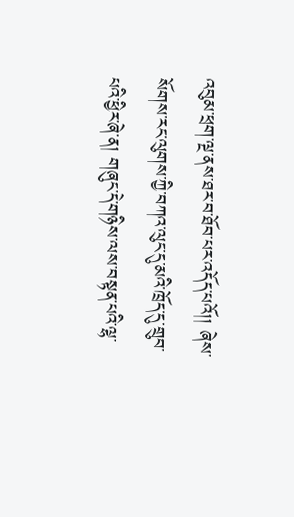འབུམ་ཕྲག་ལྔ་ནས་ཐར་བ་ཐོབ་པར་འདོད་པའོ།། ཞེས་སོགས་རང་ལུགས་ཀྱི་བཀའ་ལུང་དུ་མའི་ཁྲོད་དུ་གྲུབ་པའི་ཕྱིར་ཞེ་ན། གཞུང་དེ་གཉིས་ལས་བསྟན་པའི་ལྷ་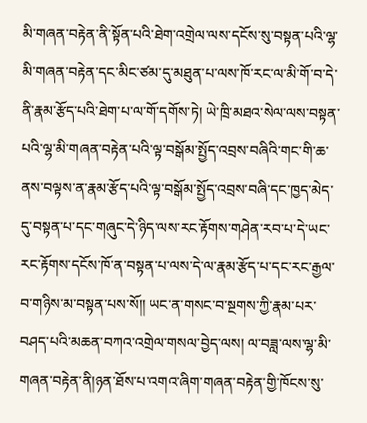མི་གཞན་བརྟེན་ནི་སྟོན་པའི་ཐེག་འགྲེལ་ལས་དངོས་སུ་བསྟན་པའི་ལྷ་མི་གཞན་བརྟེན་དང་མིང་ཙམ་དུ་མཐུན་པ་ལས་ཁོ་རང་ལ་མི་གོ་བ་དེ་ནི་རྣམ་རྩོད་པའི་ཐེག་པ་ལ་གོ་དགོས་ཏེ། ཡེ་ཁྲི་མཐའ་སེལ་ལས་བསྟན་པའི་ལྷ་མི་གཞན་བརྟེན་པའི་ལྟ་བསྒོམ་སྤྱོད་འབྲས་བཞིའི་གང་གི་ཆ་ནས་བལྟས་ན་རྣམ་རྩོད་པའི་ལྟ་བསྒོམ་སྤྱོད་འབྲས་བཞི་དང་ཁྱད་མེད་དུ་བསྟན་པ་དང་གཞུང་དེ་ཉིད་ལས་རང་རྟོགས་གཤེན་རབ་པ་དེ་ཡང་རང་རྟོགས་དངོས་ཁོ་ན་བསྟན་པ་ལས་དེ་ལ་རྣམ་རྩོད་པ་དང་རང་རྒྱལ་བ་གཉིས་མ་བསྟན་པས་སོ།། ཡང་ན་གསང་བ་སྔགས་ཀྱི་རྣམ་པར་བཤད་པའི་མཆན་བཀའ་འགྲེལ་གསལ་བྱེད་ལས། ལ་བཟླ་ལས་ལྷ་མི་གཞན་བརྟེན་ནི།ཉན་ཐོས་པ་འགའ་ཞིག་གཞན་བརྟེན་གྱི་ཁོངས་སུ་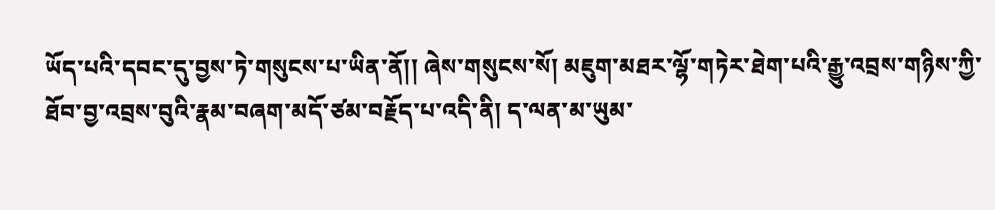ཡོད་པའི་དབང་དུ་བྱས་ཏེ་གསུངས་པ་ཡིན་ནོ།། ཞེས་གསུངས་སོ། མཇུག་མཐར་ལྷོ་གཏེར་ཐེག་པའི་རྒྱུ་འབྲས་གཉིས་ཀྱི་ཐོབ་བྱ་འབྲས་བུའི་རྣམ་བཞག་མདོ་ཙམ་བརྗོད་པ་འདི་ནི། ད་ལན་མ་ཡུམ་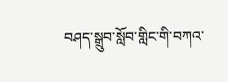བཤད་སྒྲུབ་སློབ་གླིང་གི་བཀའ་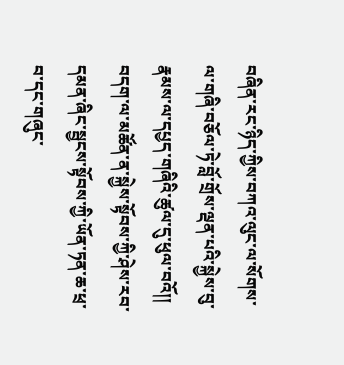བཞིན་རང་ཉིད་ཀྱིས་བཀའ་ལུང་ལ་སོགས་ལ་གཞི་བཅོལ་ཏེ་བློ་གྲོས་ལྡན་པའི་སྐྱེས་བུ་རྣམས་ལ་དཔྱད་གཞིའི་ཚུལ་དུ་ཕུལ་བའོ།། བདག་ལ་མཚོན་ན་སྐྱེས་སྟོབས་ཀྱི་ཤེས་རབ་དམན་ཞིང་སྦྱངས་སྟོབས་ཀྱི་ཡོན་ཏན་ཆ་ཕྲ་བ་དང་གཞུང་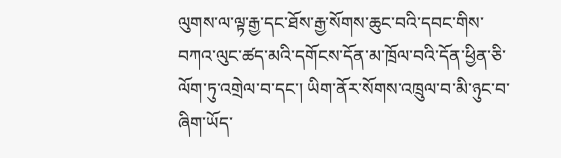ལུགས་ལ་ལྟ་རྒྱ་དང་ཐོས་རྒྱ་སོགས་ཆུང་བའི་དབང་གིས་བཀའ་ལུང་ཚད་མའི་དགོངས་དོན་མ་ཁྲོལ་བའི་དོན་ཕྱིན་ཅི་ལོག་ཏུ་འགྲེལ་བ་དང་། ཡིག་ནོར་སོགས་འཁྲུལ་བ་མི་ཉུང་བ་ཞིག་ཡོད་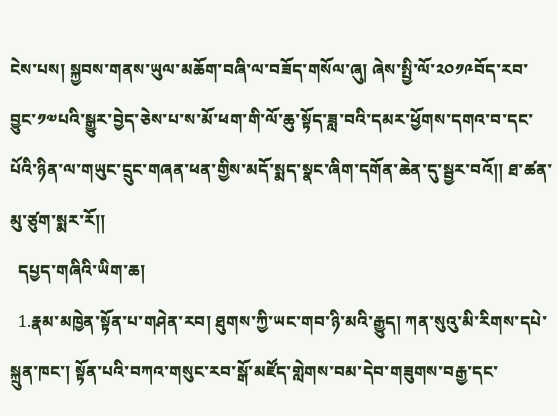ངེས་པས། སྐྱབས་གནས་ཡུལ་མཆོག་བཞི་ལ་བཟོད་གསོལ་ཞུ། ཞེས་སྤྱི་ལོ་༢༠༡༩བོད་རབ་བྱུང་༡༧པའི་སྒྱུར་བྱེད་ཅེས་པ་ས་མོ་ཕག་གི་ལོ་ཆུ་སྟོད་ཟླ་བའི་དམར་ཕྱོགས་དགའ་བ་དང་པོའི་ཉིན་ལ་གཡུང་དྲུང་གཞན་ཕན་གྱིས་མདོ་སྨད་སྣང་ཞིག་དགོན་ཆེན་དུ་སྦྱར་བའོ།། ཐ་ཚན་མུ་ཙུག་སྨར་རོ།།
  དཔྱད་གཞིའི་ཡིག་ཆ།
  1.རྣམ་མཁྱེན་སྟོན་པ་གཤེན་རབ། ཐུགས་ཀྱི་ཡང་གབ་ཉི་མའི་རྒྱུད། ཀན་སུའུ་མི་རིགས་དཔེ་སྐྲུན་ཁང་། སྟོན་པའི་བཀའ་གསུང་རབ་སྒོ་མཛོད་གླེགས་བམ་དེབ་གཟུགས་བརྒྱ་དང་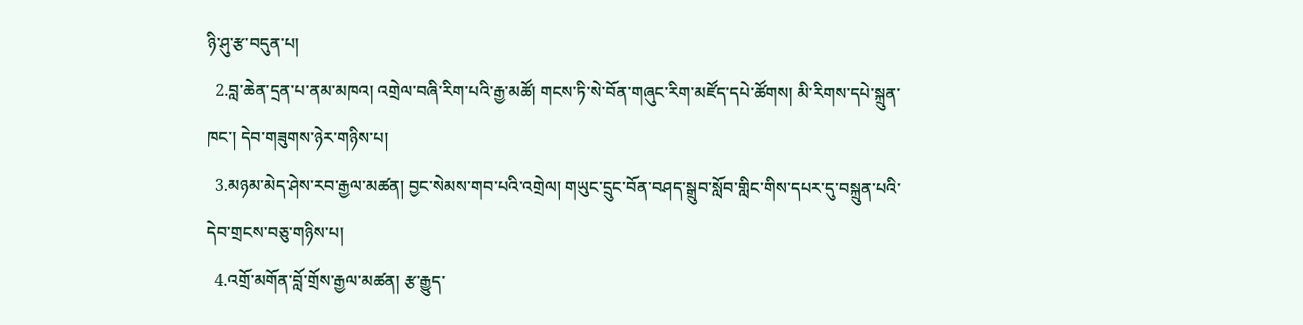ཉི་ཤུ་རྩ་བདུན་པ།
  2.བླ་ཆེན་དྲན་པ་ནམ་མཁའ། འགྲེལ་བཞི་རིག་པའི་རྒྱ་མཚོ། གངས་ཏི་སེ་བོན་གཞུང་རིག་མཛོད་དཔེ་ཚོགས། མི་རིགས་དཔེ་སྐྲུན་ཁང་། དེབ་གཟུགས་ཉེར་གཉིས་པ།
  3.མཉམ་མེད་ཤེས་རབ་རྒྱལ་མཚན། བྱང་སེམས་གབ་པའི་འགྲེལ། གཡུང་དྲུང་བོན་བཤད་སྒྲུབ་སློབ་གླིང་གིས་དཔར་དུ་བསྐྲུན་པའི་དེབ་གྲངས་བཅུ་གཉིས་པ།
  4.འགྲོ་མགོན་བློ་གྲོས་རྒྱལ་མཚན། རྩ་རྒྱུད་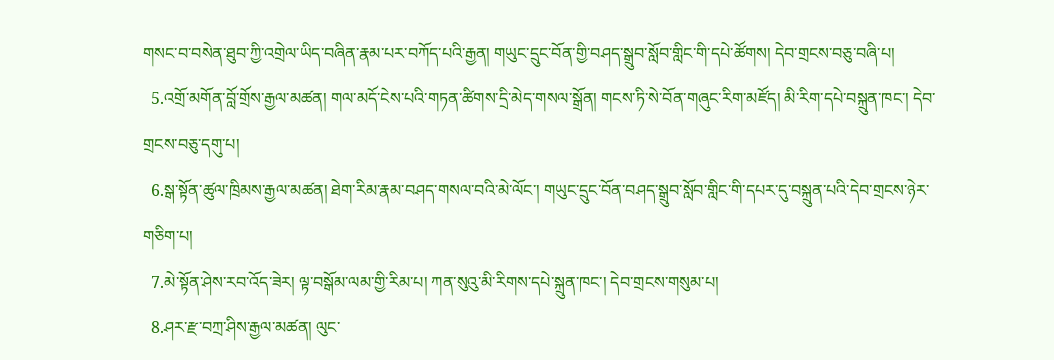གསང་བ་བསེན་ཐུབ་ཀྱི་འགྲེལ་ཡིད་བཞིན་རྣམ་པར་བཀོད་པའི་རྒྱན། གཡུང་དྲུང་བོན་གྱི་བཤད་སྒྲུབ་སློབ་གླིང་གི་དཔེ་ཚོགས། དེབ་གྲངས་བཅུ་བཞི་པ།
  5.འགྲོ་མགོན་བློ་གྲོས་རྒྱལ་མཚན། གལ་མདོ་ངེས་པའི་གཏན་ཚིགས་དྲི་མེད་གསལ་སྒྲོན། གངས་ཏི་སེ་བོན་གཞུང་རིག་མཛོད། མི་རིག་དཔེ་བསྐྲུན་ཁང་། དེབ་གྲངས་བཅུ་དགུ་པ།
  6.སྒ་སྟོན་ཚུལ་ཁྲིམས་རྒྱལ་མཚན། ཐེག་རིམ་རྣམ་བཤད་གསལ་བའི་མེ་ལོང་། གཡུང་དྲུང་བོན་བཤད་སྒྲུབ་སློབ་གླིང་གི་དཔར་དུ་བསྐྲུན་པའི་དེབ་གྲངས་ཉེར་གཅིག་པ།
  7.མེ་སྟོན་ཤེས་རབ་འོད་ཟེར། ལྟ་བསྒོམ་ལམ་གྱི་རིམ་པ། ཀན་སུའུ་མི་རིགས་དཔེ་སྐྲུན་ཁང་། དེབ་གྲངས་གསུམ་པ།
  8.ཤར་རྫ་བཀྲ་ཤིས་རྒྱལ་མཚན། ལུང་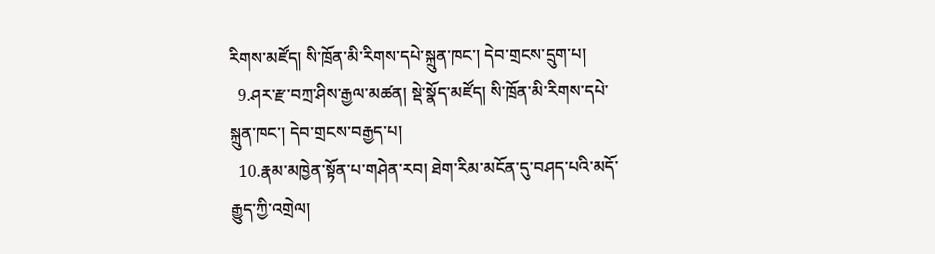རིགས་མཛོད། སི་ཁྲོན་མི་རིགས་དཔེ་སྐྲུན་ཁང་། དེབ་གྲངས་དྲུག་པ།
  9.ཤར་རྫ་བཀྲ་ཤིས་རྒྱལ་མཚན། སྡེ་སྣོད་མཛོད། སི་ཁྲོན་མི་རིགས་དཔེ་སྐྲུན་ཁང་། དེབ་གྲངས་བརྒྱད་པ།
  10.རྣམ་མཁྱེན་སྟོན་པ་གཤེན་རབ། ཐེག་རིམ་མངོན་དུ་བཤད་པའི་མདོ་རྒྱུད་ཀྱི་འགྲེལ།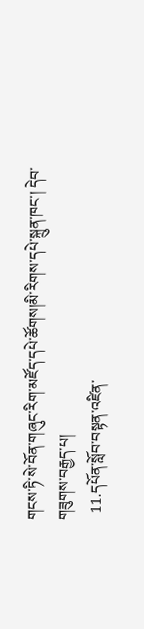གངས་ཏི་སེ་བོན་གཞུང་རིག་མཛོད་དཔེ་ཚོགས།མི་རིགས་དཔེ་སྐྲུན་ཁང་། དེབ་གཟུགས་བརྒྱད་པ།
  11.དཔོན་སློབ་བསྟན་འཛིན་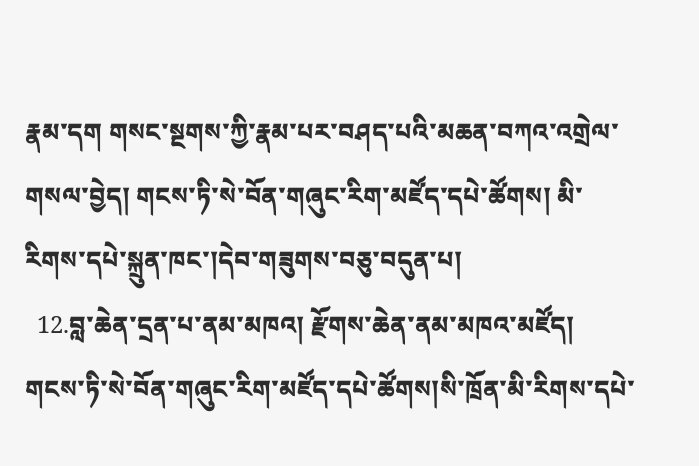རྣམ་དག གསང་སྔགས་ཀྱི་རྣམ་པར་བཤད་པའི་མཆན་བཀའ་འགྲེལ་གསལ་བྱེད། གངས་ཏི་སེ་བོན་གཞུང་རིག་མཛོད་དཔེ་ཚོགས། མི་རིགས་དཔེ་སྐྲུན་ཁང་།དེབ་གཟུགས་བཅུ་བདུན་པ།
  12.བླ་ཆེན་དྲན་པ་ནམ་མཁའ། རྫོགས་ཆེན་ནམ་མཁའ་མཛོད། གངས་ཏི་སེ་བོན་གཞུང་རིག་མཛོད་དཔེ་ཚོགས།སི་ཁྲོན་མི་རིགས་དཔེ་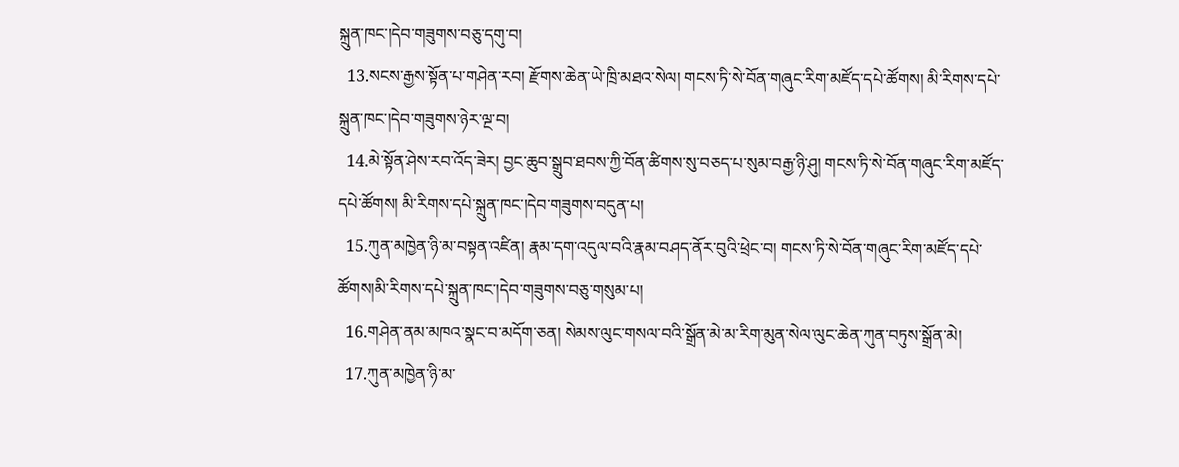སྐྲུན་ཁང་།དེབ་གཟུགས་བཅུ་དགུ་བ།
  13.སངས་རྒྱས་སྟོན་པ་གཤེན་རབ། རྫོགས་ཆེན་ཡེ་ཁྲི་མཐའ་སེལ། གངས་ཏི་སེ་བོན་གཞུང་རིག་མཛོད་དཔེ་ཚོགས། མི་རིགས་དཔེ་སྐྲུན་ཁང་།དེབ་གཟུགས་ཉེར་ལྔ་བ།
  14.མེ་སྟོན་ཤེས་རབ་འོད་ཟེར། བྱང་ཆུབ་སྒྲུབ་ཐབས་ཀྱི་བོན་ཚིགས་སུ་བཅད་པ་སུམ་བརྒྱ་ཉི་ཤུ། གངས་ཏི་སེ་བོན་གཞུང་རིག་མཛོད་དཔེ་ཚོགས། མི་རིགས་དཔེ་སྐྲུན་ཁང་།དེབ་གཟུགས་བདུན་པ།
  15.ཀུན་མཁྱེན་ཉི་མ་བསྟན་འཛིན། རྣམ་དག་འདུལ་བའི་རྣམ་བཤད་ནོར་བུའི་ཕྲེང་བ། གངས་ཏི་སེ་བོན་གཞུང་རིག་མཛོད་དཔེ་ཚོགས།མི་རིགས་དཔེ་སྐྲུན་ཁང་།དེབ་གཟུགས་བཅུ་གསུམ་པ།
  16.གཤེན་ནམ་མཁའ་སྣང་བ་མདོག་ཅན། སེམས་ལུང་གསལ་བའི་སྒྲོན་མེ་མ་རིག་མུན་སེལ་ལུང་ཆེན་ཀུན་བཏུས་སྒྲོན་མེ།
  17.ཀུན་མཁྱེན་ཉི་མ་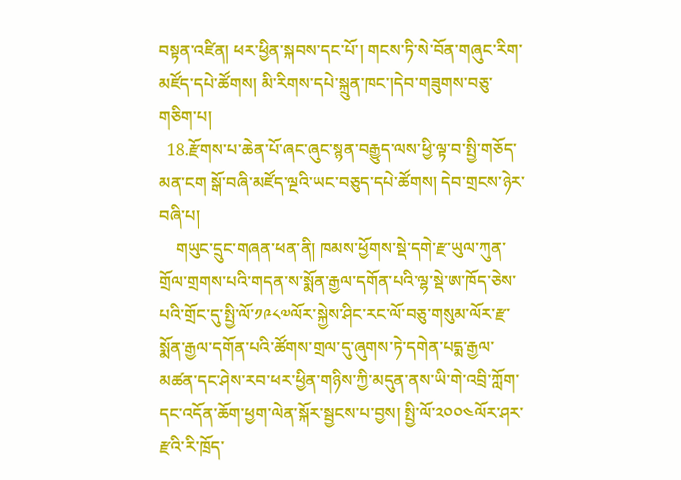བསྟན་འཛིན། ཕར་ཕྱིན་སྐབས་དང་པོ་། གངས་ཏི་སེ་བོན་གཞུང་རིག་མཛོད་དཔེ་ཚོགས། མི་རིགས་དཔེ་སྐྲུན་ཁང་།དེབ་གཟུགས་བཅུ་གཅིག་པ།
  18.རྫོགས་པ་ཆེན་པོ་ཞང་ཞུང་སྙན་བརྒྱུད་ལས་ཕྱི་ལྟ་བ་སྤྱི་གཅོད་མན་ངག སྒོ་བཞི་མཛོད་ལྔའི་ཡང་བཅུད་དཔེ་ཚོགས། དེབ་གྲངས་ཉེར་བཞི་པ།
    གཡུང་དྲུང་གཞན་ཕན་ནི། ཁམས་ཕྱོགས་སྡེ་དགེ་རྫ་ཡུལ་ཀུན་གྲོལ་གྲགས་པའི་གདན་ས་སྨོན་རྒྱལ་དགོན་པའི་ལྷ་སྡེ་ཨ་ཁོད་ཅེས་པའི་གྲོང་དུ་སྤྱི་ལོ་༡༩༨༧ལོར་སྐྱེས་ཤིང་རང་ལོ་བཅུ་གསུམ་ལོར་རྫ་སྨོན་རྒྱལ་དགོན་པའི་ཚོགས་གྲལ་དུ་ཞུགས་ཏེ་དགེན་པདྨ་རྒྱལ་མཚན་དང་ཤེས་རབ་ཕར་ཕྱིན་གཉིས་ཀྱི་མདུན་ནས་ཡི་གེ་འབྲི་ཀློག་དང་འདོན་ཆོག་ཕྱག་ལེན་སྐོར་སྦྱངས་པ་བྱས། སྤྱི་ལོ་༢༠༠༤ལོར་ཤར་རྫའི་རི་ཁྲོད་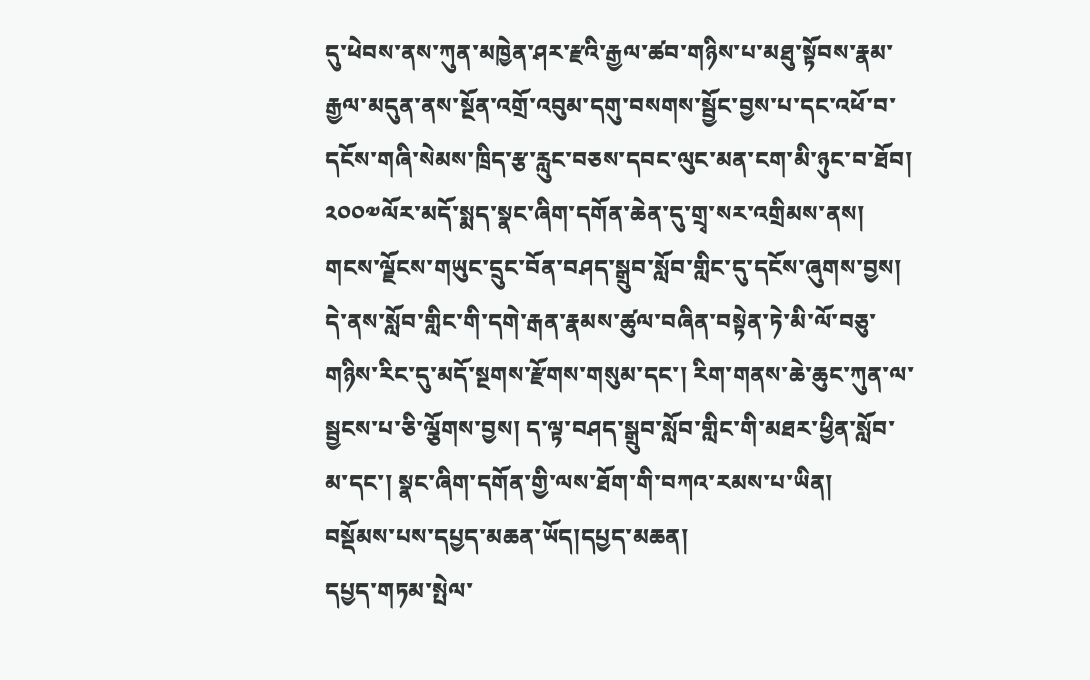དུ་ཕེབས་ནས་ཀུན་མཁྱེན་ཤར་རྫའི་རྒྱལ་ཚབ་གཉིས་པ་མཐུ་སྟོབས་རྣམ་རྒྱལ་མདུན་ནས་སྔོན་འགྲོ་འབུམ་དགུ་བསགས་སྦྱོང་བྱས་པ་དང་འཕོ་བ་དངོས་གཞི་སེམས་ཁྲིད་རྩ་རླུང་བཅས་དབང་ལུང་མན་ངག་མི་ཉུང་བ་ཐོབ། ༢༠༠༧ལོར་མདོ་སྨད་སྣང་ཞིག་དགོན་ཆེན་དུ་གྲྭ་སར་འགྲིམས་ནས། གངས་ལྗོངས་གཡུང་དྲུང་བོན་བཤད་སྒྲུབ་སློབ་གླིང་དུ་དངོས་ཞུགས་བྱས། དེ་ནས་སློབ་གླིང་གི་དགེ་རྒན་རྣམས་ཚུལ་བཞིན་བསྟེན་ཏེ་མི་ལོ་བཅུ་གཉིས་རིང་དུ་མདོ་སྔགས་རྫོགས་གསུམ་དང་། རིག་གནས་ཆེ་ཆུང་ཀུན་ལ་སྦྱངས་པ་ཅི་ལྕོགས་བྱས། ད་ལྟ་བཤད་སྒྲུབ་སློབ་གླིང་གི་མཐར་ཕྱིན་སློབ་མ་དང་། སྣང་ཞིག་དགོན་གྱི་ལས་ཐོག་གི་བཀའ་རམས་པ་ཡིན།
བསྡོམས་པས་དཔྱད་མཆན་ཡོད།དཔྱད་མཆན།
དཔྱད་གཏམ་སྤེལ་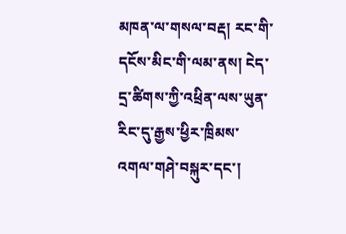མཁན་ལ་གསལ་བརྡ། རང་གི་དངོས་མིང་གི་ལམ་ནས། ངེད་དྲ་ཚིགས་ཀྱི་འཕྲིན་ལས་ཡུན་རིང་དུ་རྒྱས་ཕྱིར་ཁྲིམས་འགལ་གཤེ་བསྐུར་དང་།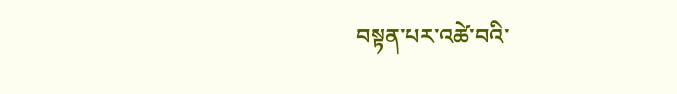བསྟན་པར་འཚེ་བའི་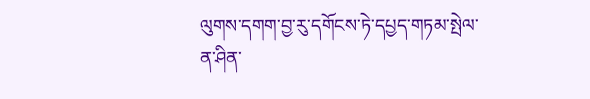ལུགས་དགག་བྱ་རུ་དགོངས་ཏེ་དཔྱད་གཏམ་སྤེལ་ན་ཤིན་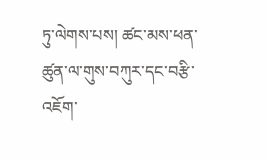ཏུ་ལེགས་པས། ཚང་མས་ཕན་ཚུན་ལ་གུས་བཀུར་དང་བརྩི་འཇོག་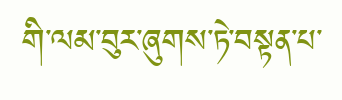གི་ལམ་བུར་ཞུགས་ཏེ་བསྟན་པ་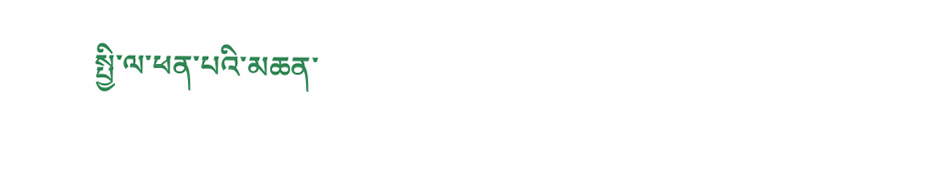སྤྱི་ལ་ཕན་པའི་མཆན་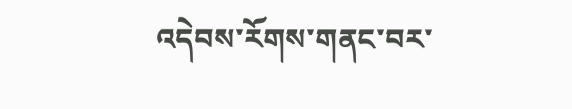འདེབས་རོགས་གནང་བར་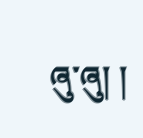ཞུ་ཞུ། །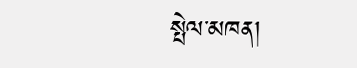སྤེལ་མཁན།